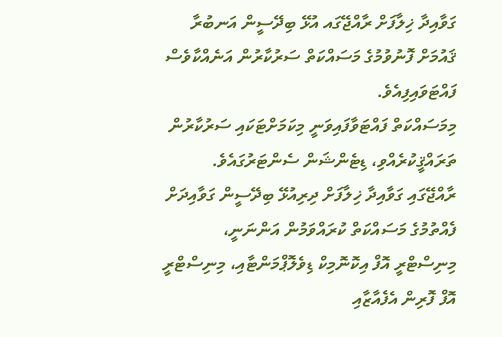ގަވާއިދާ ޚިލާފަށް ރާއްޖޭގައ އުޅޭ ބިދޭސީން އަނބުރާ ޤައުމަށް ފޮނުވުމުގެ މަސައްކަތް ސަރުކާރުން އަނެއްކާވެސް ފައްޓަވައިފިއެވެ.
މިމަސައްކަތް ފައްޓަވާފައިވަނީ މިކަމަށްޓަކައި ސަރުކާރުން ތަރައްޤީކުރެއްވި، ޑިޓެންޝަން ސެންޓަރުގައެވެ.
ރާއްޖޭގައި ގަވާއިދާ ޚިލާފަށް ދިރިއުޅޭ ބިދޭސީން ގަވާއިދަށް ފެއްތުމުގެ މަސައްކަތް ކުރައްވަމުން އަންނަނީ، މިނިސްޓްރީ އޮފް އިކޮނޮމިކް ޑިވެލޮޕްމަންޓާއި، މިނިސްޓްރީ އޮފް ފޮރިން އެފެއާޒާއި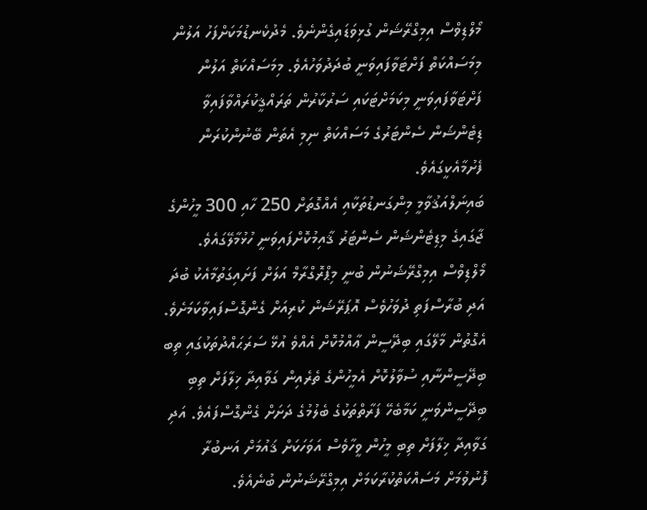މޯލްޑިވްސް އިމިގްރޭޝަން ގުޅިވަޑައިގެންނެވެ. މެދުކެނޑުމަކަށްފަހު އަލުން މިމަސައްކަތް ފަށްޓަވާފައިވަނީ ބުދަދުވަހުއެވެ. މިމަސައްކަތް އަލުން ފަށްޓަވާފައިވަނީ މިކަމަށްޓަކައި ސަރުކާރުން ތަރައްޤީކުރައްވާފައިވާ ޑިޓެންޝަން ސެންޓަރުގެ މަސައްކަތް ނިމި އެތަން ބޭނުންކުރަން ފެށުމާއެކީގައެވެ.
ބައިނަލްއަޤުވާމީ މިންގަނޑުތަކާއި އެއްގޮތަށް 250 ހާއި 300 މީހުންގެ ޖާގައިގެ މިޑިޓެންޝަން ސެންޓަރު ޤާއިމުކޮށްފައިވަނީ ހުޅުމާލޭގައެވެ.
މޯލްޑިވްސް އިމިގްރޭޝަނުން ބުނީ މިޕްރޮގްރާމް އަލަށް ފަށައިގަތުމާއެކު ބުދަ އަދި ބުރާސްފަތި ދުވަހުވެސް އޮޕަރޭޝަން ކުރިއަށް ގެންގޮސްފައިވާކަމަށެވެ. އެގޮތުން މާލޭގައި ބިދޭސީން ޢާއްމުކޮށް އެއްވެ އުޅޭ ސަރަޙައްދުތަކުގައި ތިބ ބިދޭސީންނާއި ސުވާލުކޮށް އެމީހުންގެ ތެރެއިން ގަވާއިދާ ޚިލާފަށް ތިބި ބިދޭސީންވަނީ ކަމާބެހޭ ފަރާތްތަކުގެ ބެލުމުގެ ދަށަށް ގެންގޮސްފައެވެ. އަދި ގަވާއިދާ ޚިލާފަށް ތިބި މީހުން ވީހާވެސް އަވަހަކަށް ޤައުމަށް އަނބުރާ ފޮނުވުމަށް މަސައްކަތްކުރާކަމަށް އިމިގްރޭޝަނުން ބުނެއެވެ.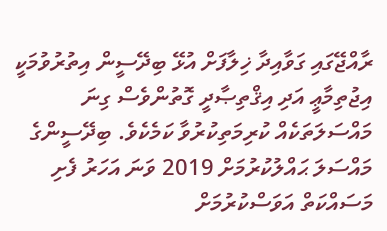ރާއްޖޭގައި ގަވާއިދާ ޚިލާފަށް އުޅޭ ބިދޭސީން އިތުރުވުމަކީ އިޖުތިމާޢީ އަދި އިޤްތިޞާދީ ގޮތުންވެސް ގިނަ މައްސަލަތަކެއް ކުރިމަތިކުރުވާ ކަމެކެވެ. ބިދޭސީންގެ މައްސަލަ ޙައްލުކުރުމަށް 2019 ވަނަ އަހަރު ފެށި މަސައްކަތް އަވަސްކުރުމަށް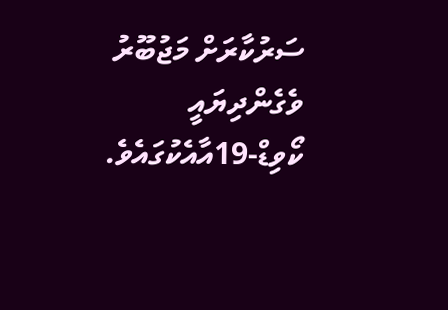ސަރުކާރަށް މަޖުބޫރު ވެގެންދިޔައީ ކޯވިޑް-19އާއެކުގައެވެ.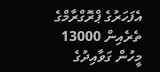އެފަހަރުގެ ޕްރޮގްރާމްގެ ތެރެއިން 13000 މީހުން ގަވާއިދުގެ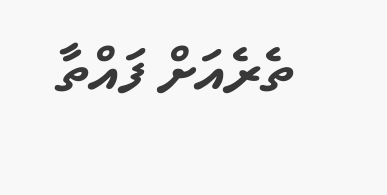ތެރެއަށް ފައްތާ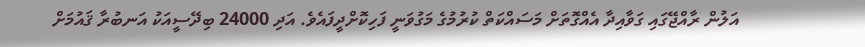އަލުން ރާއްޖޭގައި ގަވާއިދާ އެއްގޮތަށް މަސައްކަތް ކުރުމުގެ މަގުވަނީ ފަހިކޮށްދީފައެވެ. އަދި 24000 ބިދޭސީއަކު އަނބުރާ ޤައުމަށް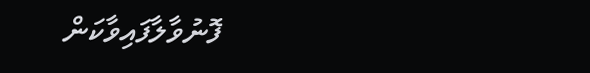ފޮނުވާލާފައިވާކަން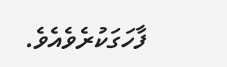ފާހަގަކުރެވެއެވެ.